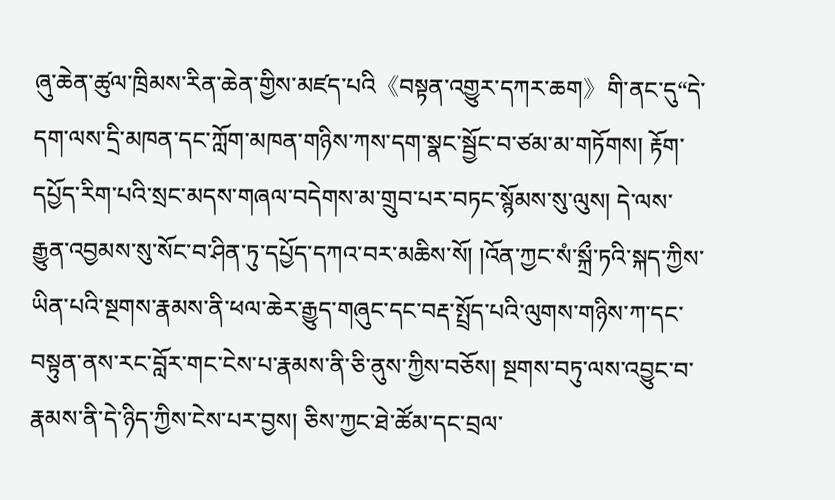ཞུ་ཆེན་ཚུལ་ཁྲིམས་རིན་ཆེན་གྱིས་མཛད་པའི《བསྟན་འགྱུར་དཀར་ཆག》གི་ནང་དུ“དེ་དག་ལས་དྲི་མཁན་དང་ཀློག་མཁན་གཉིས་ཀས་དག་སྣང་སྦྱོང་བ་ཙམ་མ་གཏོགས། རྟོག་དཔྱོད་རིག་པའི་སྲང་མདས་གཞལ་བདེགས་མ་གྲུབ་པར་བཏང་སྙོམས་སུ་ལུས། དེ་ལས་རྒྱུན་འབྱམས་སུ་སོང་བ་ཤིན་ཏུ་དཔྱོད་དཀའ་བར་མཆིས་སོ། །འོན་ཀྱང་སཾ་སྐྲྀ་ཏའི་སྐད་ཀྱིས་ཡིན་པའི་སྔགས་རྣམས་ནི་ཕལ་ཆེར་རྒྱུད་གཞུང་དང་བརྡ་སྤྲོད་པའི་ལུགས་གཉིས་ཀ་དང་བསྟུན་ནས་རང་བློར་གང་ངེས་པ་རྣམས་ནི་ཅི་ནུས་ཀྱིས་བཅོས། སྔགས་བཏུ་ལས་འབྱུང་བ་རྣམས་ནི་དེ་ཉིད་ཀྱིས་ངེས་པར་བྱས། ཅིས་ཀྱང་ཐེ་ཚོམ་དང་བྲལ་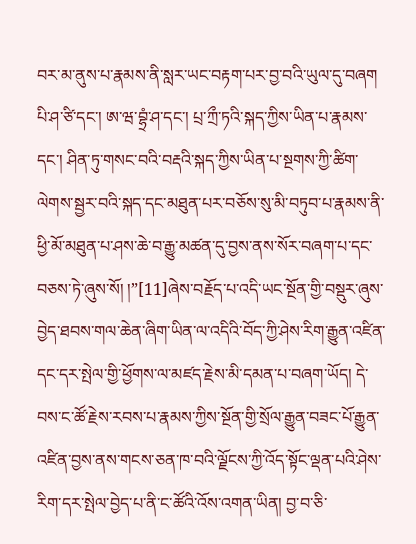བར་མ་ནུས་པ་རྣམས་ནི་སླར་ཡང་བརྟག་པར་བྱ་བའི་ཡུལ་དུ་བཞག པི་ཤ་ཙི་དང་། ཨ་ཝ་བྷྲཾ་ཤ་དང་། པྲ་ཀྲྀ་ཏའི་སྐད་ཀྱིས་ཡིན་པ་རྣམས་དང་། ཤིན་ཏུ་གསང་བའི་བརྡའི་སྐད་ཀྱིས་ཡིན་པ་སྔགས་ཀྱི་ཚིག་ལེགས་སྦྱར་བའི་སྐད་དང་མཐུན་པར་བཅོས་སུ་མི་བཏུབ་པ་རྣམས་ནི་ཕྱི་མོ་མཐུན་པ་ཤས་ཆེ་བ་རྒྱུ་མཚན་དུ་བྱས་ནས་སོར་བཞག་པ་དང་བཅས་ཏེ་ཞུས་སོ། །”[11]ཞེས་བརྗོད་པ་འདི་ཡང་སྔོན་གྱི་བསྡུར་ཞུས་བྱེད་ཐབས་གལ་ཆེན་ཞིག་ཡིན་ལ་འདིའི་བོད་ཀྱི་ཤེས་རིག་རྒྱུན་འཛིན་དང་དར་སྤེལ་གྱི་ཕྱོགས་ལ་མཛད་རྗེས་མི་དམན་པ་བཞག་ཡོད། དེ་བས་ང་ཚོ་རྗེས་རབས་པ་རྣམས་ཀྱིས་སྔོན་གྱི་སྲོལ་རྒྱུན་བཟང་པོ་རྒྱུན་འཛིན་བྱས་ནས་གངས་ཅན་ཁ་བའི་ལྗོངས་ཀྱི་འོད་སྟོང་ལྡན་པའི་ཤེས་རིག་དར་སྤེལ་བྱེད་པ་ནི་ང་ཚོའི་འོས་འགན་ཡིན། བྱ་བ་ཅི་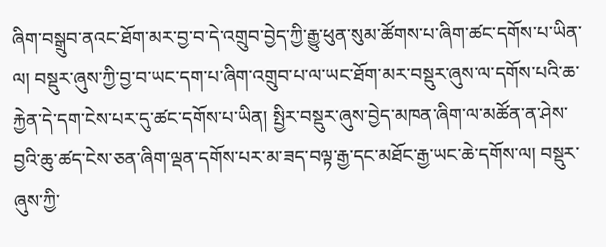ཞིག་བསྒྲུབ་ནའང་ཐོག་མར་བྱ་བ་དེ་འགྲུབ་བྱེད་ཀྱི་རྒྱུ་ཕུན་སུམ་ཚོགས་པ་ཞིག་ཚང་དགོས་པ་ཡིན་ལ། བསྡུར་ཞུས་ཀྱི་བྱ་བ་ཡང་དག་པ་ཞིག་འགྲུབ་པ་ལ་ཡང་ཐོག་མར་བསྡུར་ཞུས་ལ་དགོས་པའི་ཆ་རྐྱེན་དེ་དག་ངེས་པར་དུ་ཚང་དགོས་པ་ཡིན། སྤྱིར་བསྡུར་ཞུས་བྱེད་མཁན་ཞིག་ལ་མཚོན་ན་ཤེས་བྱའི་ཆུ་ཚད་ངེས་ཅན་ཞིག་ལྡན་དགོས་པར་མ་ཟད་བལྟ་རྒྱ་དང་མཐོང་རྒྱ་ཡང་ཆེ་དགོས་ལ། བསྡུར་ཞུས་ཀྱི་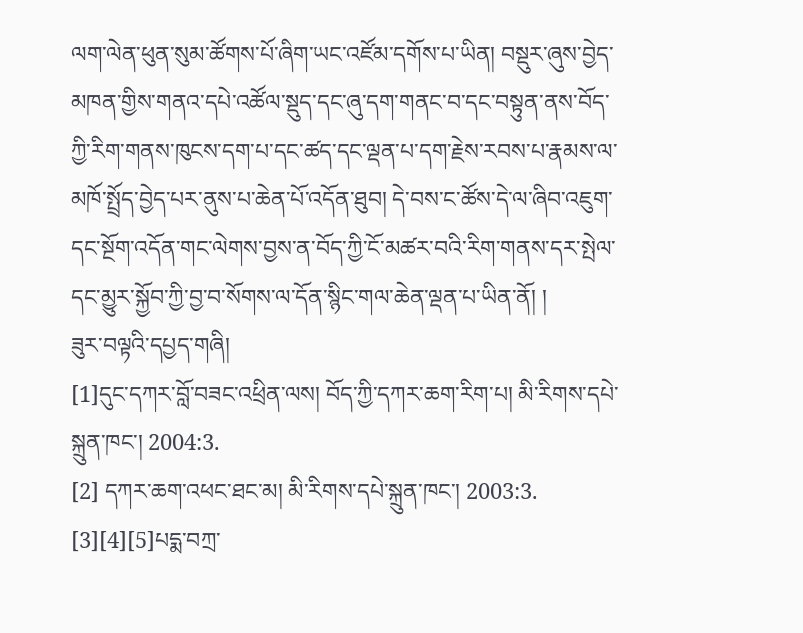ལག་ལེན་ཕུན་སུམ་ཚོགས་པོ་ཞིག་ཡང་འཛོམ་དགོས་པ་ཡིན། བསྡུར་ཞུས་བྱེད་མཁན་གྱིས་གནའ་དཔེ་འཚོལ་སྡུད་དང་ཞུ་དག་གནང་བ་དང་བསྟུན་ནས་བོད་ཀྱི་རིག་གནས་ཁུངས་དག་པ་དང་ཚད་དང་ལྡན་པ་དག་རྗེས་རབས་པ་རྣམས་ལ་མཁོ་སྤྲོད་བྱེད་པར་ནུས་པ་ཆེན་པོ་འདོན་ཐུབ། དེ་བས་ང་ཚོས་དེ་ལ་ཞིབ་འཇུག་དང་སྔོག་འདོན་གང་ལེགས་བྱས་ན་བོད་ཀྱི་ངོ་མཚར་བའི་རིག་གནས་དར་སྤེལ་དང་མྱུར་སྐྱོབ་ཀྱི་བྱ་བ་སོགས་ལ་དོན་སྙིང་གལ་ཆེན་ལྡན་པ་ཡིན་ནོ། །
ཟུར་བལྟའི་དཔྱད་གཞི།
[1]དུང་དཀར་བློ་བཟང་འཕྲིན་ལས། བོད་ཀྱི་དཀར་ཆག་རིག་པ། མི་རིགས་དཔེ་སྐྲུན་ཁང་། 2004:3.
[2] དཀར་ཆག་འཕང་ཐང་མ། མི་རིགས་དཔེ་སྐྲུན་ཁང་། 2003:3.
[3][4][5]པདྨ་བཀྲ་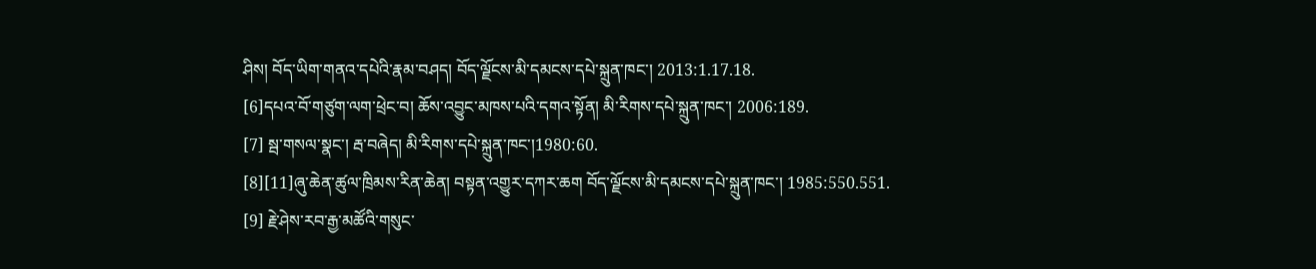ཤིས། བོད་ཡིག་གནའ་དཔེའི་རྣམ་བཤད། བོད་ལྗོངས་མི་དམངས་དཔེ་སྐྲུན་ཁང་། 2013:1.17.18.
[6]དཔའ་བོ་གཙུག་ལག་ཕྲེང་བ། ཆོས་འབྱུང་མཁས་པའི་དགའ་སྟོན། མི་རིགས་དཔེ་སྐྲུན་ཁང་། 2006:189.
[7] སྦ་གསལ་སྣང་། རྦ་བཞེད། མི་རིགས་དཔེ་སྐྲུན་ཁང་།1980:60.
[8][11]ཞུ་ཆེན་ཚུལ་ཁྲིམས་རིན་ཆེན། བསྟན་འགྱུར་དཀར་ཆག བོད་ལྗོངས་མི་དམངས་དཔེ་སྐྲུན་ཁང་། 1985:550.551.
[9] རྗེ་ཤེས་རབ་རྒྱ་མཚོའི་གསུང་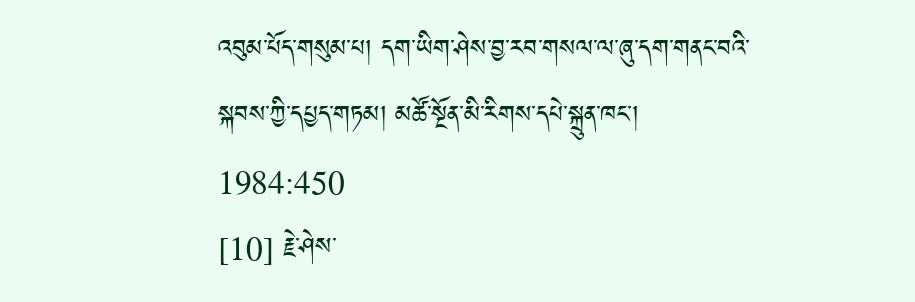འབུམ་པོད་གསུམ་པ། དག་ཡིག་ཤེས་བྱ་རབ་གསལ་ལ་ཞུ་དག་གནང་བའི་སྐབས་ཀྱི་དཔྱད་གཏམ། མཚོ་སྔོན་མི་རིགས་དཔེ་སྐྲུན་ཁང་། 1984:450
[10] རྗེ་ཤེས་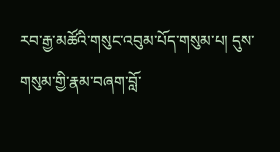རབ་རྒྱ་མཚོའི་གསུང་འབུམ་པོད་གསུམ་པ། དུས་གསུམ་གྱི་རྣམ་བཞག་བློ་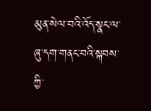མུན་སེལ་བའི་འོད་སྣང་ལ་ཞུ་དག་གནང་བའི་སྐབས་ཀྱི་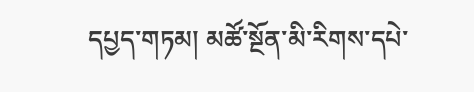དཔྱད་གཏམ། མཚོ་སྔོན་མི་རིགས་དཔེ་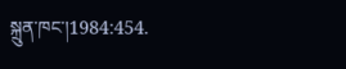སྐྲུན་ཁང་།1984:454.